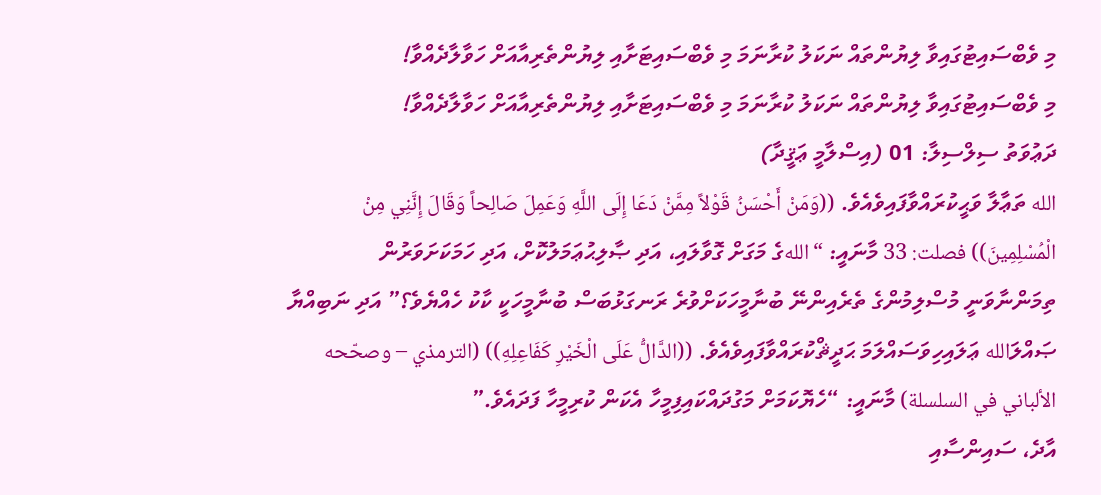މި ވެބްސައިޓުގައިވާ ލިޔުންތައް ނަކަލު ކުރާނަމަ މި ވެބްސައިޓަށާއި ލިޔުންތެރިއާއަށް ހަވާލާދެއްވާ!
މި ވެބްސައިޓުގައިވާ ލިޔުންތައް ނަކަލު ކުރާނަމަ މި ވެބްސައިޓަށާއި ލިޔުންތެރިއާއަށް ހަވާލާދެއްވާ!
ދަޢުވަތު ސިލްސިލާ: 01 (އިސްލާމީ ޢަޤީދާ)
الله ތަޢާލާ ވަޙީކުރައްވާފައިވެއެވެ. ((وَمَنْ أَحْسَنُ قَوْلاً مِمَّنْ دَعَا إِلَى اللَّهِ وَعَمِلَ صَالِحاً وَقَالَ إِنَّنِي مِنْ الْمُسْلِمِينَ)) فصلت: 33 މާނައީ: “اللهގެ މަގަށް ގޮވާލައި، އަދި ޞާލިޙުޢަމަލުކޮށް، އަދި ހަމަކަށަވަރުން ތިމަންނާވަނީ މުސްލިމުންގެ ތެރެއިންނޭ ބުނާމީހަކަށްވުރެ ރަނގަޅުބަސް ބުނާމީހަކީ ކާކު ހެއްޔެވެ؟” އަދި ނަބިއްޔާ ޞައްލަالله ޢަލައިހިވަސައްލަމަ ޙަދީޘްކުރައްވާފައިވެއެވެ. ((الدَّالُّ عَلَى الْخَيْرِ كَفَاعِلِهِ)) (الترمذي – وصحّحه الألباني في السلسلة) މާނައީ: “ހެޔޮކަމަށް މަގުދައްކައިފިމީހާ އެކަން ކުރިމީހާ ފަދައެވެ.”
އާދެ، ސައިންސާއި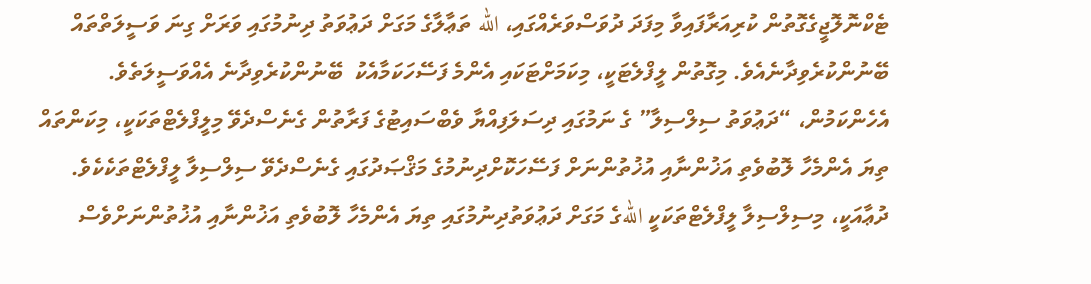ޓެކްނޮލޮޖީގެގޮތުން ކުރިއަރާފައިވާ މިފަދަ ދުވަސްވަރެއްގައި، الله ތަޢާލާގެ މަގަށް ދަޢުވަތު ދިނުމުގައި ވަރަށް ގިނަ ވަސީލަތްތައް ބޭނުންކުރެވިދާނެއެވެ. މިގޮތުން ލީފްލެޓަކީ، މިކަމަށްޓަކައި އެންމެ ފަސޭހަކަމާއެކު  ބޭނުންކުރެވިދާނެ އެއްވަސީލަތެވެ. އެހެންކަމުން، “ދަޢުވަތު ސިލްސިލާ” ގެ ނަމުގައި ދިސަލަފިއްޔާ ވެބްސައިޓުގެ ފަރާތުން ގެނެސްދެވޭ މިލީފްލެޓްތަކަކީ، މިކަންތައް ތިޔަ އެންމެހާ ލޮބުވެތި އަޚުންނާއި އުޚުތުންނަށް ފަސޭހަކޮށްދިނުމުގެ މަޤްޞަދުގައި ގެނެސްދެވޭ ސިލްސިލާ ލީފްލެޓްތަކެކެވެ.
ދުޢާއަކީ، މިސިލްސިލާ ލީފްލެޓްތަކަކީ اللهގެ މަގަށް ދަޢުވަތުދިނުމުގައި ތިޔަ އެންމެހާ ލޮބުވެތި އަޚުންނާއި އުޚުތުންނަށްވެސް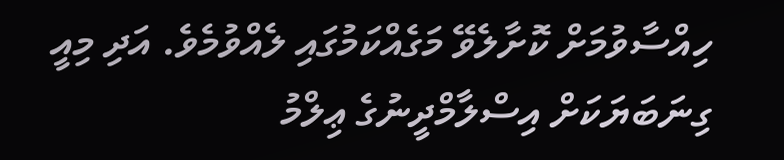ހިއްސާވުމަށް ކޮށާލެވޭ މަގެއްކަމުގައި ލެއްވުމެވެ. އަދި މިއީ ގިނަބަޔަކަށް އިސްލާމްދީނުގެ ޢިލްމު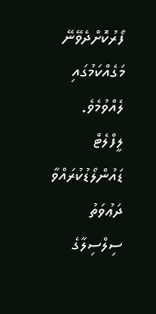ފޯރުކޮށްދެވޭނޭ މަގެއްކަމުގައި ލެއްވުމެވެ.
ލީފްލެޓް ޑައުންލޯޑުކުރައްވާ
ދަޢުވަތު ސިލްސިލާގެ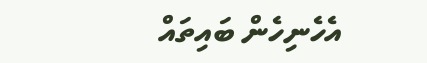އެހެނިހެން ބައިތައް